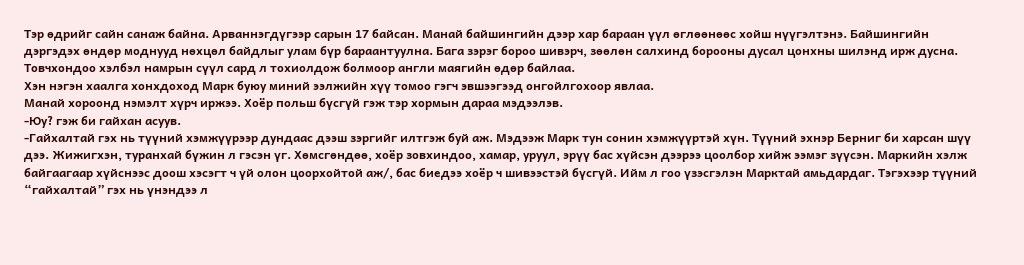Тэр өдрийг сайн санаж байна. Арваннэгдүгээр сарын 17 байсан. Манай байшингийн дээр хар бараан үүл өглөөнөөс хойш нүүгэлтэнэ. Байшингийн дэргэдэх өндөр моднууд нөхцөл байдлыг улам бүр бараантуулна. Бага зэрэг бороо шивэрч, зөөлөн салхинд борооны дусал цонхны шилэнд ирж дусна. Товчхондоо хэлбэл намрын сүүл сард л тохиолдож болмоор англи маягийн өдөр байлаа.
Хэн нэгэн хаалга хонхдоход Марк буюу миний ээлжийн хүү томоо гэгч эвшээгээд онгойлгохоор явлаа.
Манай хороонд нэмэлт хүрч иржээ. Хоёр польш бүсгүй гэж тэр хормын дараа мэдээлэв.
-Юу? гэж би гайхан асуув.
-Гайхалтай гэх нь түүний хэмжүүрээр дундаас дээш зэргийг илтгэж буй аж. Мэдээж Марк тун сонин хэмжүүртэй хүн. Түүний эхнэр Берниг би харсан шүү дээ. Жижигхэн, туранхай бүжин л гэсэн үг. Хөмсгөндөө, хоёр зовхиндоо, хамар, уруул, эрүү бас хүйсэн дээрээ цоолбор хийж ээмэг зүүсэн. Маркийн хэлж байгаагаар хүйснээс доош хэсэгт ч үй олон цоорхойтой аж/, бас биедээ хоёр ч шивээстэй бүсгүй. Ийм л гоо үзэсгэлэн Марктай амьдардаг. Тэгэхээр түүний “гайхалтай” гэх нь үнэндээ л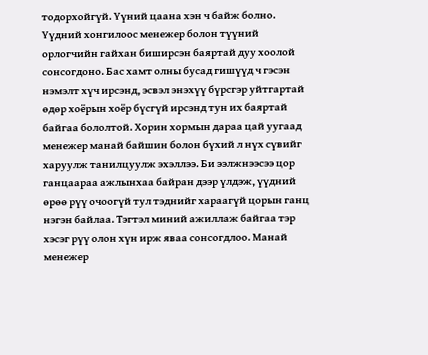тодорхойгүй. Үүний цаана хэн ч байж болно.
Үүдний хонгилоос менежер болон түүний орлогчийн гайхан биширсэн баяртай дуу хоолой сонсогдоно. Бас хамт олны бусад гишүүд ч гэсэн нэмэлт хүч ирсэнд, эсвэл энэхүү бүрсгэр уйтгартай өдөр хоёрын хоёр бүсгүй ирсэнд тун их баяртай байгаа бололтой. Хорин хормын дараа цай уугаад менежер манай байшин болон бүхий л нүх сүвийг харуулж танилцуулж эхэллээ. Би ээлжнээсээ цор ганцаараа ажлынхаа байран дээр үлдэж, үүдний өрөө рүү очоогүй тул тэднийг хараагүй цорын ганц нэгэн байлаа. Тэгтэл миний ажиллаж байгаа тэр хэсэг рүү олон хүн ирж яваа сонсогдлоо. Манай менежер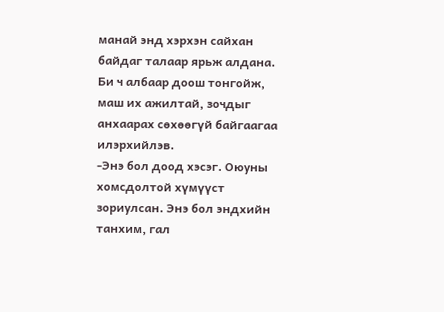манай энд хэрхэн сайхан байдаг талаар ярьж алдана. Би ч албаар доош тонгойж, маш их ажилтай, зочдыг анхаарах сөхөөгүй байгаагаа илэрхийлэв.
-Энэ бол доод хэсэг. Оюуны хомсдолтой хүмүүст зориулсан. Энэ бол эндхийн танхим, гал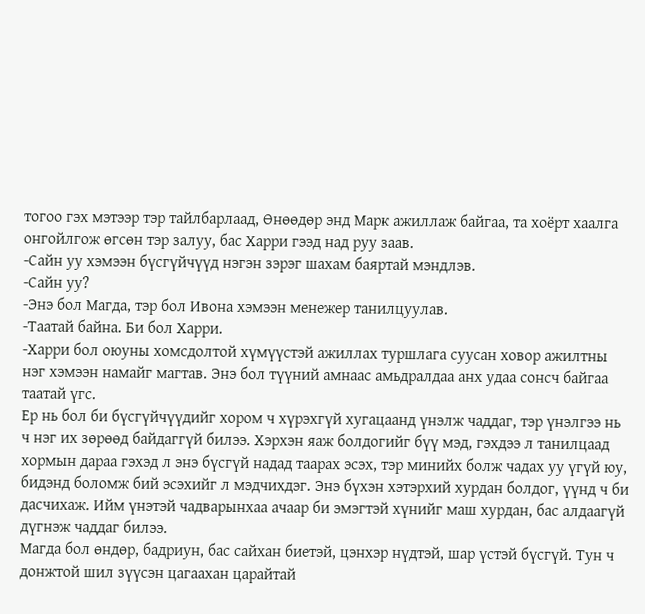тогоо гэх мэтээр тэр тайлбарлаад, Өнөөдөр энд Марк ажиллаж байгаа, та хоёрт хаалга онгойлгож өгсөн тэр залуу, бас Харри гээд над руу заав.
-Сайн уу хэмээн бүсгүйчүүд нэгэн зэрэг шахам баяртай мэндлэв.
-Сайн уу?
-Энэ бол Магда, тэр бол Ивона хэмээн менежер танилцуулав.
-Таатай байна. Би бол Харри.
-Харри бол оюуны хомсдолтой хүмүүстэй ажиллах туршлага суусан ховор ажилтны нэг хэмээн намайг магтав. Энэ бол түүний амнаас амьдралдаа анх удаа сонсч байгаа таатай үгс.
Ер нь бол би бүсгүйчүүдийг хором ч хүрэхгүй хугацаанд үнэлж чаддаг, тэр үнэлгээ нь ч нэг их зөрөөд байдаггүй билээ. Хэрхэн яаж болдогийг бүү мэд, гэхдээ л танилцаад хормын дараа гэхэд л энэ бүсгүй надад таарах эсэх, тэр минийх болж чадах уу үгүй юу, бидэнд боломж бий эсэхийг л мэдчихдэг. Энэ бүхэн хэтэрхий хурдан болдог, үүнд ч би дасчихаж. Ийм үнэтэй чадварынхаа ачаар би эмэгтэй хүнийг маш хурдан, бас алдаагүй дүгнэж чаддаг билээ.
Магда бол өндөр, бадриун, бас сайхан биетэй, цэнхэр нүдтэй, шар үстэй бүсгүй. Тун ч донжтой шил зүүсэн цагаахан царайтай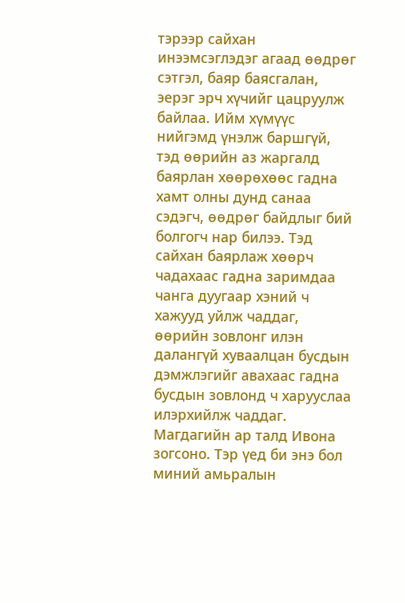тэрээр сайхан инээмсэглэдэг агаад өөдрөг сэтгэл, баяр баясгалан, эерэг эрч хүчийг цацруулж байлаа. Ийм хүмүүс нийгэмд үнэлж баршгүй, тэд өөрийн аз жаргалд баярлан хөөрөхөөс гадна хамт олны дунд санаа сэдэгч, өөдрөг байдлыг бий болгогч нар билээ. Тэд сайхан баярлаж хөөрч чадахаас гадна заримдаа чанга дуугаар хэний ч хажууд уйлж чаддаг, өөрийн зовлонг илэн далангүй хуваалцан бусдын дэмжлэгийг авахаас гадна бусдын зовлонд ч харууслаа илэрхийлж чаддаг.
Магдагийн ар талд Ивона зогсоно. Тэр үед би энэ бол миний амьралын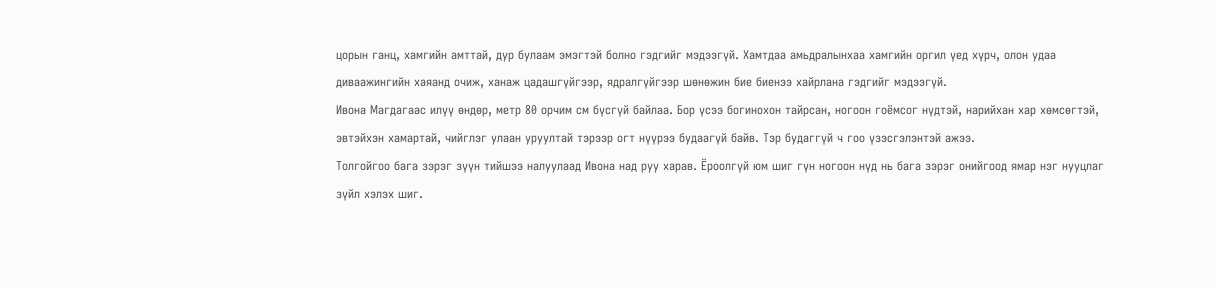цорын ганц, хамгийн амттай, дур булаам эмэгтэй болно гэдгийг мэдээгүй. Хамтдаа амьдралынхаа хамгийн оргил үед хүрч, олон удаа диваажингийн хаяанд очиж, ханаж цадашгүйгээр, ядралгүйгээр шөнөжин бие биенээ хайрлана гэдгийг мэдээгүй.
Ивона Магдагаас илүү өндөр, метр 80 орчим см бүсгүй байлаа. Бор үсээ богинохон тайрсан, ногоон гоёмсог нүдтэй, нарийхан хар хөмсөгтэй, эвтэйхэн хамартай, чийглэг улаан уруултай тэрээр огт нүүрээ будаагүй байв. Тэр будаггүй ч гоо үзэсгэлэнтэй ажээ.
Толгойгоо бага зэрэг зүүн тийшээ налуулаад Ивона над руу харав. Ёроолгүй юм шиг гүн ногоон нүд нь бага зэрэг онийгоод ямар нэг нууцлаг зүйл хэлэх шиг.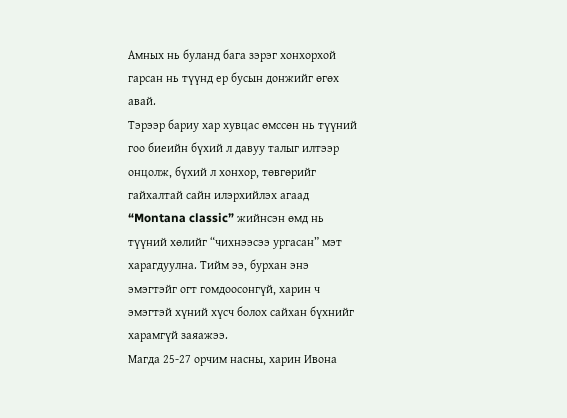Амных нь буланд бага зэрэг хонхорхой гарсан нь түүнд ер бусын донжийг өгөх авай.
Тэрээр бариу хар хувцас өмссөн нь түүний гоо биеийн бүхий л давуу талыг илтээр онцолж, бүхий л хонхор, төвгөрийг гайхалтай сайн илэрхийлэх агаад “Montana classic” жийнсэн өмд нь түүний хөлийг “чихнээсээ ургасан” мэт харагдуулна. Тийм ээ, бурхан энэ эмэгтэйг огт гомдоосонгүй, харин ч эмэгтэй хүний хүсч болох сайхан бүхнийг харамгүй заяажээ.
Магда 25-27 орчим насны, харин Ивона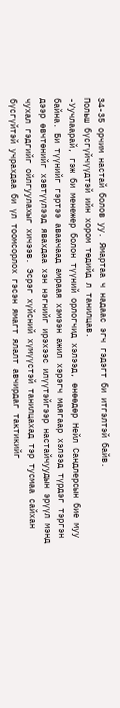34-35 орчим настай болов уу. Ямартаа ч надаас эгч гэдэгт би итгэлтэй байв.
Польш бүсгүйчүүдтэй ийн хором төдийд л танилцав.
-Уучлаарай, гэж би менежер болон түүний орлогчид хэлээд, өнөөдөр Нейл Сандлерсын бие муу байна. Би түүнийг гэртээ аваачаад амраая хэмээн ажил хэрэгч маягаар хэлээд түрдэг тэргэн дээр өвчтөнийг хэвтүүлээд явахдаа хэн нэгнийг ирэхээс илүүтэйгээр настайчуудын эрүүл мэнд чухал гэдгийг ойлгуулахыг хичээв. Эсрэг хүйсний хүмүүстэй танилцахад тэр тусмаа сайхан бүсгүйтэй учрахдаа би үл тоомсорлох гэсэн ямагт ялалт авчирдаг тактикийг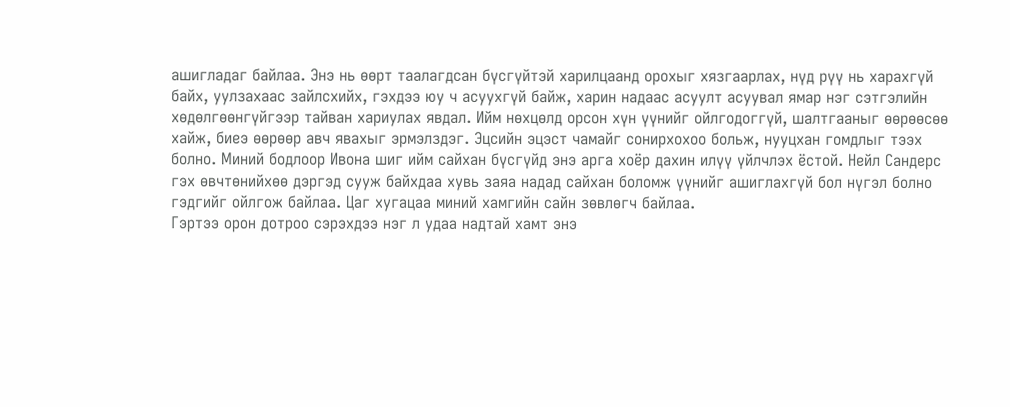ашигладаг байлаа. Энэ нь өөрт таалагдсан бүсгүйтэй харилцаанд орохыг хязгаарлах, нүд рүү нь харахгүй байх, уулзахаас зайлсхийх, гэхдээ юу ч асуухгүй байж, харин надаас асуулт асуувал ямар нэг сэтгэлийн хөдөлгөөнгүйгээр тайван хариулах явдал. Ийм нөхцөлд орсон хүн үүнийг ойлгодоггүй, шалтгааныг өөрөөсөө хайж, биеэ өөрөөр авч явахыг эрмэлздэг. Эцсийн эцэст чамайг сонирхохоо больж, нууцхан гомдлыг тээх болно. Миний бодлоор Ивона шиг ийм сайхан бүсгүйд энэ арга хоёр дахин илүү үйлчлэх ёстой. Нейл Сандерс гэх өвчтөнийхөө дэргэд сууж байхдаа хувь заяа надад сайхан боломж үүнийг ашиглахгүй бол нүгэл болно гэдгийг ойлгож байлаа. Цаг хугацаа миний хамгийн сайн зөвлөгч байлаа.
Гэртээ орон дотроо сэрэхдээ нэг л удаа надтай хамт энэ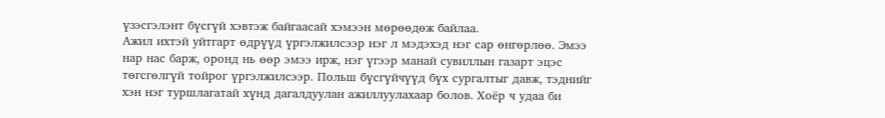үзэсгэлэнт бүсгүй хэвтэж байгаасай хэмээн мөрөөдөж байлаа.
Ажил ихтэй уйтгарт өдрүүд үргэлжилсээр нэг л мэдэхэд нэг сар өнгөрлөө. Эмээ нар нас барж, оронд нь өөр эмээ ирж, нэг үгээр манай сувиллын газарт эцэс төгсгөлгүй тойрог үргэлжилсээр. Польш бүсгүйчүүд бүх сургалтыг давж, тэднийг хэн нэг туршлагатай хүнд дагалдуулан ажиллуулахаар болов. Хоёр ч удаа би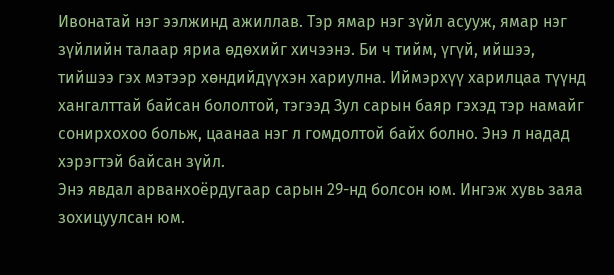Ивонатай нэг ээлжинд ажиллав. Тэр ямар нэг зүйл асууж, ямар нэг зүйлийн талаар яриа өдөхийг хичээнэ. Би ч тийм, үгүй, ийшээ, тийшээ гэх мэтээр хөндийдүүхэн хариулна. Иймэрхүү харилцаа түүнд хангалттай байсан бололтой, тэгээд Зул сарын баяр гэхэд тэр намайг сонирхохоо больж, цаанаа нэг л гомдолтой байх болно. Энэ л надад хэрэгтэй байсан зүйл.
Энэ явдал арванхоёрдугаар сарын 29-нд болсон юм. Ингэж хувь заяа зохицуулсан юм.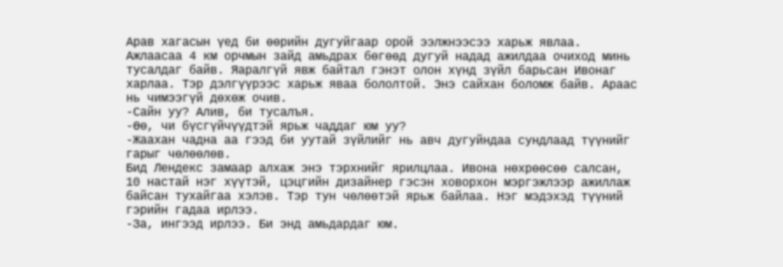Арав хагасын үед би өөрийн дугуйгаар орой ээлжнээсээ харьж явлаа. Ажлаасаа 4 км орчмын зайд амьдрах бөгөөд дугуй надад ажилдаа очиход минь тусалдаг байв. Яаралгүй явж байтал гэнэт олон хүнд зүйл барьсан Ивонаг харлаа. Тэр дэлгүүрээс харьж яваа бололтой. Энэ сайхан боломж байв. Араас нь чимээгүй дөхөж очив.
-Сайн уу? Алив, би тусалъя.
-Өө, чи бүсгүйчүүдтэй ярьж чаддаг юм уу?
-Жаахан чадна аа гээд би уутай зүйлийг нь авч дугуйндаа сундлаад түүнийг гарыг чөлөөлөв.
Бид Лендекс замаар алхаж энэ тэрхнийг ярилцлаа. Ивона нөхрөөсөө салсан, 10 настай нэг хүүтэй, цэцгийн дизайнер гэсэн ховорхон мэргэжлээр ажиллаж байсан тухайгаа хэлэв. Тэр тун чөлөөтэй ярьж байлаа. Нэг мэдэхэд түүний гэрийн гадаа ирлээ.
-За, ингээд ирлээ. Би энд амьдардаг юм.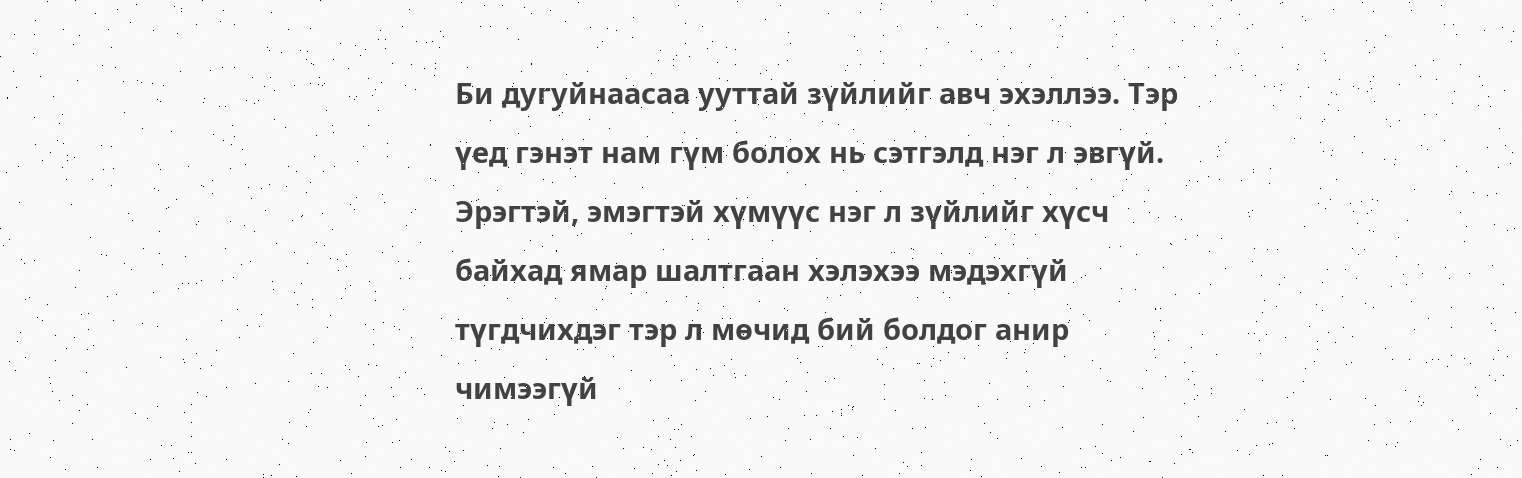Би дугуйнаасаа ууттай зүйлийг авч эхэллээ. Тэр үед гэнэт нам гүм болох нь сэтгэлд нэг л эвгүй. Эрэгтэй, эмэгтэй хүмүүс нэг л зүйлийг хүсч байхад ямар шалтгаан хэлэхээ мэдэхгүй түгдчихдэг тэр л мөчид бий болдог анир чимээгүй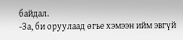байдал.
-За, би оруулаад өгье хэмээн ийм эвгүй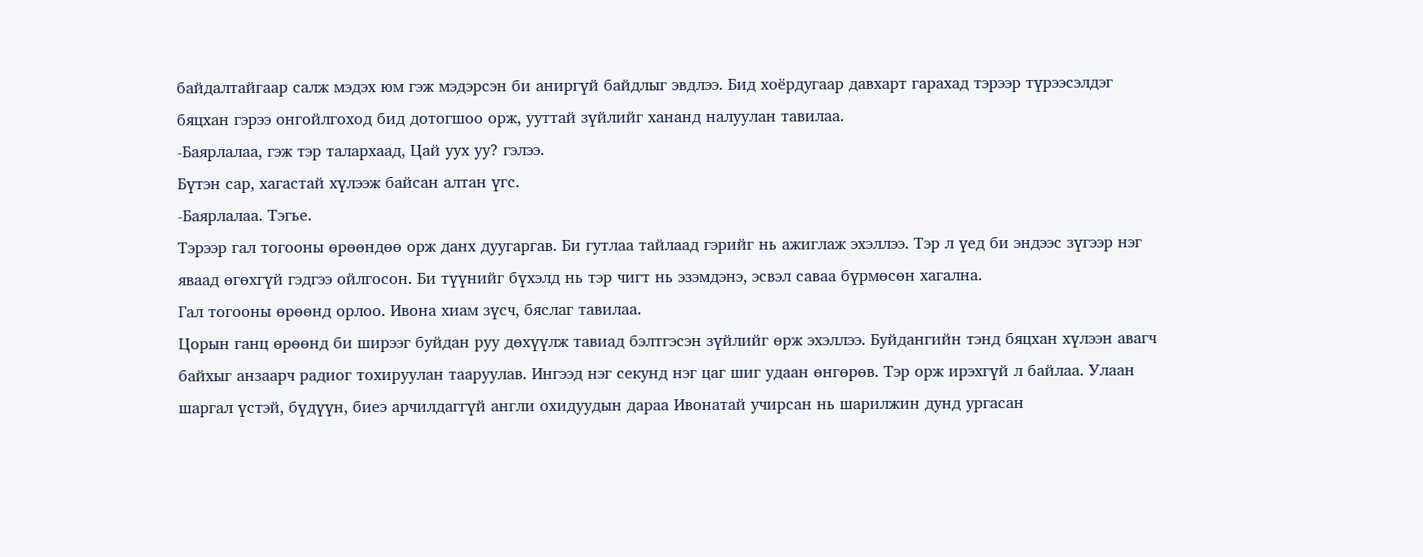байдалтайгаар салж мэдэх юм гэж мэдэрсэн би аниргүй байдлыг эвдлээ. Бид хоёрдугаар давхарт гарахад тэрээр түрээсэлдэг бяцхан гэрээ онгойлгоход бид дотогшоо орж, ууттай зүйлийг хананд налуулан тавилаа.
-Баярлалаа, гэж тэр талархаад, Цай уух уу? гэлээ.
Бүтэн сар, хагастай хүлээж байсан алтан үгс.
-Баярлалаа. Тэгье.
Тэрээр гал тогооны өрөөндөө орж данх дуугаргав. Би гутлаа тайлаад гэрийг нь ажиглаж эхэллээ. Тэр л үед би эндээс зүгээр нэг яваад өгөхгүй гэдгээ ойлгосон. Би түүнийг бүхэлд нь тэр чигт нь эзэмдэнэ, эсвэл саваа бүрмөсөн хагална.
Гал тогооны өрөөнд орлоо. Ивона хиам зүсч, бяслаг тавилаа.
Цорын ганц өрөөнд би ширээг буйдан руу дөхүүлж тавиад бэлтгэсэн зүйлийг өрж эхэллээ. Буйдангийн тэнд бяцхан хүлээн авагч байхыг анзаарч радиог тохируулан тааруулав. Ингээд нэг секунд нэг цаг шиг удаан өнгөрөв. Тэр орж ирэхгүй л байлаа. Улаан шаргал үстэй, бүдүүн, биеэ арчилдаггүй англи охидуудын дараа Ивонатай учирсан нь шарилжин дунд ургасан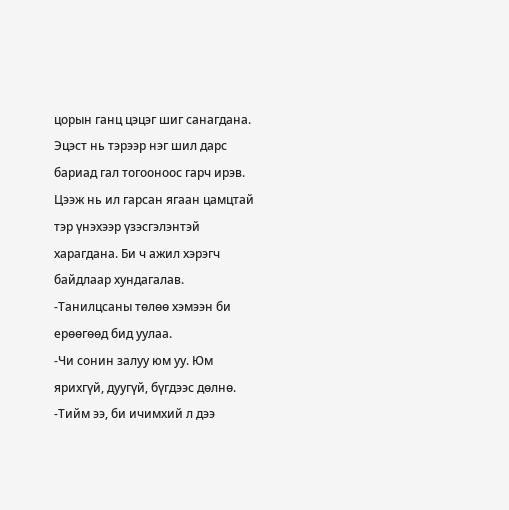цорын ганц цэцэг шиг санагдана.
Эцэст нь тэрээр нэг шил дарс бариад гал тогооноос гарч ирэв. Цээж нь ил гарсан ягаан цамцтай тэр үнэхээр үзэсгэлэнтэй харагдана. Би ч ажил хэрэгч байдлаар хундагалав.
-Танилцсаны төлөө хэмээн би ерөөгөөд бид уулаа.
-Чи сонин залуу юм уу. Юм ярихгүй, дуугүй, бүгдээс дөлнө.
-Тийм ээ, би ичимхий л дээ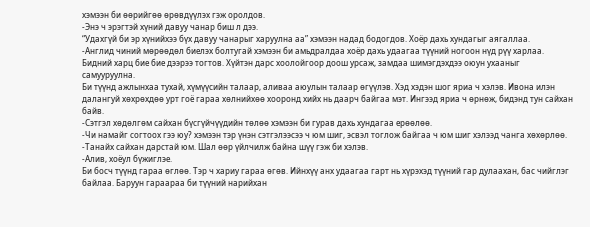хэмээн би өөрийгөө өрөвдүүлэх гэж оролдов.
-Энэ ч эрэгтэй хүний давуу чанар биш л дээ.
“Удахгүй би эр хүнийхээ бүх давуу чанарыг харуулна аа” хэмээн надад бодогдов. Хоёр дахь хундагыг аягаллаа.
-Англид чиний мөрөөдөл биелэх болтугай хэмээн би амьдралдаа хоёр дахь удаагаа түүний ногоон нүд рүү харлаа. Бидний харц бие бие дээрээ тогтов. Хүйтэн дарс хоолойгоор доош урсаж, замдаа шимэгдэхдээ оюун ухааныг самууруулна.
Би түүнд ажлынхаа тухай, хүмүүсийн талаар, аливаа аюулын талаар өгүүлэв. Хэд хэдэн шог яриа ч хэлэв. Ивона илэн далангуй хөхрөхдөө урт гоё гараа хөлнийхөө хооронд хийх нь даарч байгаа мэт. Ингээд яриа ч өрнөж, бидэнд тун сайхан байв.
-Сэтгэл хөдөлгөм сайхан бүсгүйчүүдийн төлөө хэмээн би гурав дахь хундагаа ерөөлөө.
-Чи намайг согтоох гээ юу? хэмээн тэр үнэн сэтгэлээсээ ч юм шиг, эсвэл тоглож байгаа ч юм шиг хэлээд чанга хөхөрлөө.
-Танайх сайхан дарстай юм. Шал өөр үйлчилж байна шүү гэж би хэлэв.
-Алив, хоёул бүжиглэе.
Би босч түүнд гараа өглөө. Тэр ч хариу гараа өгөв. Ийнхүү анх удаагаа гарт нь хүрэхэд түүний гар дулаахан, бас чийглэг байлаа. Баруун гараараа би түүний нарийхан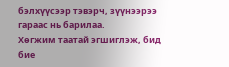бэлхүүсээр тэвэрч, зүүнээрээ гараас нь барилаа.
Хөгжим таатай эгшиглэж, бид бие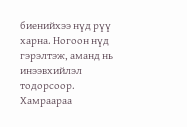биенийхээ нүд рүү харна. Ногоон нүд гэрэлтэж, аманд нь инээвхийлэл тодорсоор. Хамраараа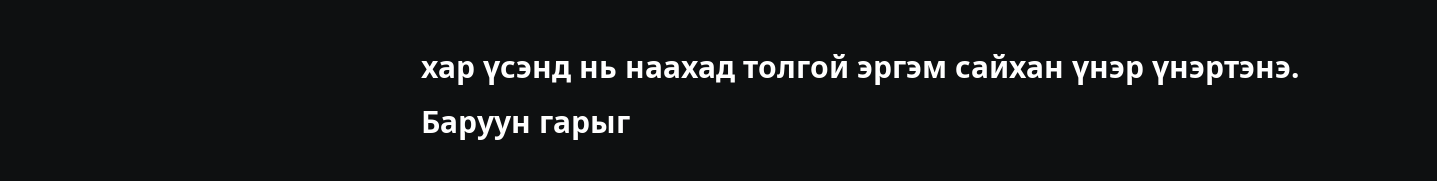хар үсэнд нь наахад толгой эргэм сайхан үнэр үнэртэнэ.
Баруун гарыг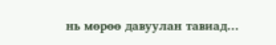нь мөрөө давуулан тавиад...